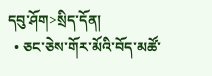དབུ་ཤོག>སྲིད་དོན།
  • ཅང་ཅེས་གོར་མོའི་བོད་མཚོ་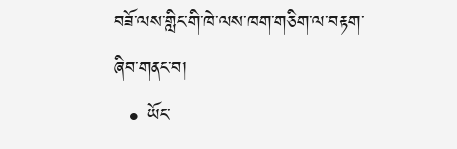བཟོ་ལས་གླིང་གི་ཁེ་ལས་ཁག་གཅིག་ལ་བརྟག་ཞིབ་གནང་བ།
  • ཡོང་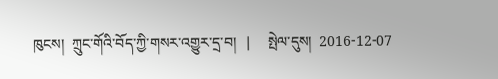ཁུངས།  ཀྲུང་གོའི་བོད་ཀྱི་གསར་འགྱུར་དྲ་བ།   |     སྤེལ་དུས།  2016-12-07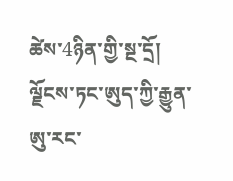ཚེས་4ཉིན་གྱི་སྔ་དྲོ། ལྗོངས་ཏང་ཨུད་ཀྱི་རྒྱུན་ཨུ་རང་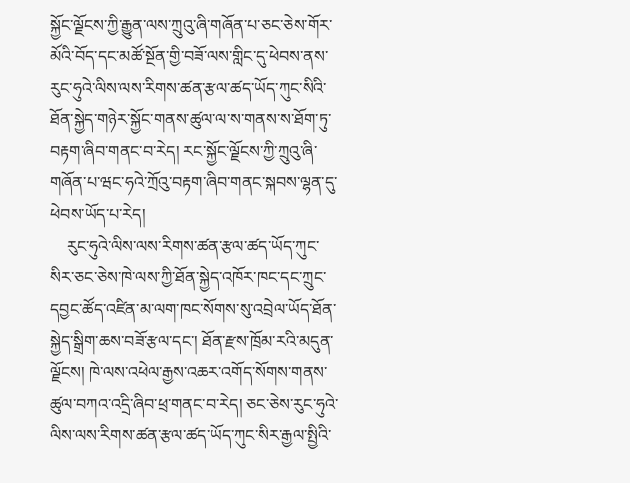སྐྱོང་ལྗོངས་ཀྱི་རྒྱུན་ལས་ཀྲུའུ་ཞི་གཞོན་པ་ཅང་ཅེས་གོར་མོའི་བོད་དང་མཚོ་སྔོན་གྱི་བཟོ་ལས་གླིང་དུ་ཕེབས་ནས་རུང་ཧུའེ་ལིས་ལས་རིགས་ཚན་རྩལ་ཚད་ཡོད་ཀུང་སིའི་ཐོན་སྐྱེད་གཉེར་སྐྱོང་གནས་ཚུལ་ལ་ས་གནས་ས་ཐོག་ཏུ་བརྟག་ཞིབ་གནང་བ་རེད། རང་སྐྱོང་ལྗོངས་ཀྱི་ཀྲུའུ་ཞི་གཞོན་པ་ཝང་ཧའེ་ཀྲོའུ་བརྟག་ཞིབ་གནང་སྐབས་ལྷན་དུ་ཕེབས་ཡོད་པ་རེད།
    རུང་ཧུའེ་ལིས་ལས་རིགས་ཚན་རྩལ་ཚད་ཡོད་ཀུང་སིར་ཅང་ཅེས་ཁེ་ལས་ཀྱི་ཐོན་སྐྱེད་འཁོར་ཁང་དང་ཀྲུང་དབྱང་ཚོད་འཛིན་མ་ལག་ཁང་སོགས་སུ་འབྲེལ་ཡོད་ཐོན་སྐྱེད་སྒྲིག་ཆས་བཟོ་རྩལ་དང་། ཐོན་རྫས་ཁྲོམ་རའི་མདུན་ལྗོངས། ཁེ་ལས་འཕེལ་རྒྱས་འཆར་འགོད་སོགས་གནས་ཚུལ་བཀའ་འདྲི་ཞིབ་ཕྲ་གནང་བ་རེད། ཅང་ཅེས་རུང་ཧུའེ་ལིས་ལས་རིགས་ཚན་རྩལ་ཚད་ཡོད་ཀུང་སིར་རྒྱལ་སྤྱིའི་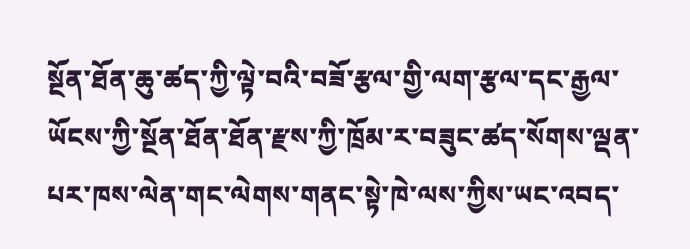སྔོན་ཐོན་ཆུ་ཚད་ཀྱི་ལྟེ་བའི་བཟོ་རྩལ་གྱི་ལག་རྩལ་དང་རྒྱལ་ཡོངས་ཀྱི་སྔོན་ཐོན་ཐོན་རྫས་ཀྱི་ཁྲོམ་ར་བཟུང་ཚད་སོགས་ལྡན་པར་ཁས་ལེན་གང་ལེགས་གནང་སྟེ་ཁེ་ལས་ཀྱིས་ཡང་འབད་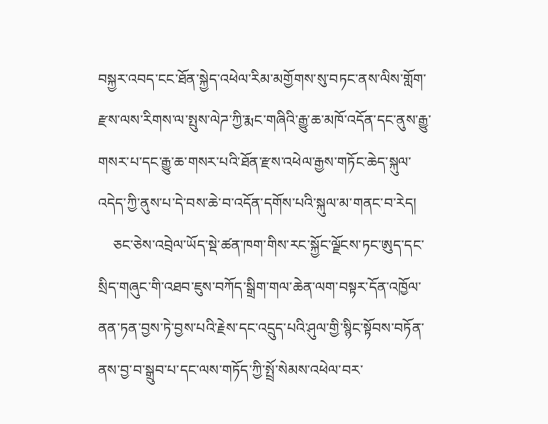བསྐྱར་འབད་ངང་ཐོན་སྐྱེད་འཕེལ་རིམ་མགྱོགས་སུ་བཏང་ནས་ལིས་གློག་རྫས་ལས་རིགས་ལ་སྤུས་ལེཌ་ཀྱི་རྨང་གཞིའི་རྒྱུ་ཆ་མཁོ་འདོན་དང་ནུས་རྒྱུ་གསར་པ་དང་རྒྱུ་ཆ་གསར་པའི་ཐོན་རྫས་འཕེལ་རྒྱས་གཏོང་ཆེད་སྐུལ་འདེད་ཀྱི་ནུས་པ་དེ་བས་ཆེ་བ་འདོན་དགོས་པའི་སྐུལ་མ་གནང་བ་རེད།
    ཅང་ཅེས་འབྲེལ་ཡོད་སྡེ་ཚན་ཁག་གིས་རང་སྐྱོང་ལྗོངས་ཏང་ཨུད་དང་སྲིད་གཞུང་གི་འཐབ་ཇུས་བཀོད་སྒྲིག་གལ་ཆེན་ལག་བསྟར་དོན་འཁྱོལ་ནན་ཏན་བྱས་ཏེ་བྱས་པའི་རྗེས་དང་འདྲུད་པའི་ཤུལ་གྱི་སྙིང་སྟོབས་བཏོན་ནས་བྱ་བ་སྒྲུབ་པ་དང་ལས་གཏོད་ཀྱི་སྤྲོ་སེམས་འཕེལ་བར་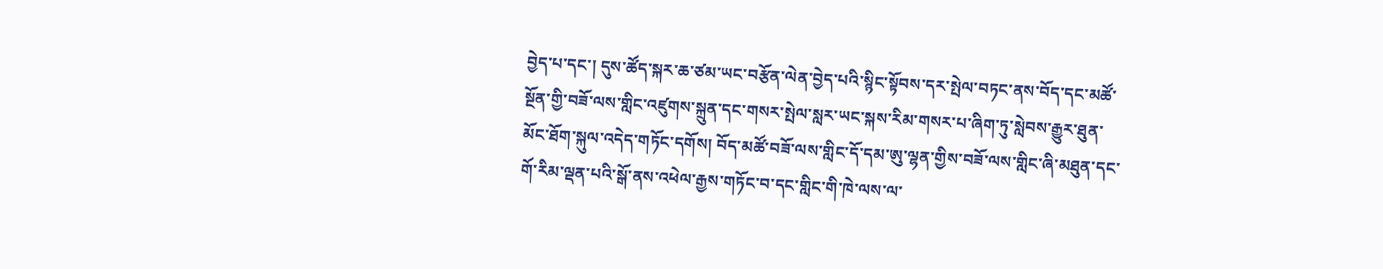བྱེད་པ་དང་། དུས་ཚོད་སྐར་ཆ་ཙམ་ཡང་བརྩོན་ལེན་བྱེད་པའི་སྙིང་སྟོབས་དར་སྤེལ་བཏང་ནས་བོད་དང་མཚོ་སྔོན་གྱི་བཟོ་ལས་གླིང་འཛུགས་སྐྲུན་དང་གསར་སྤེལ་སླར་ཡང་སྐས་རིམ་གསར་པ་ཞིག་ཏུ་སླེབས་རྒྱུར་ཐུན་མོང་ཐོག་སྐུལ་འདེད་གཏོང་དགོས། བོད་མཚོ་བཟོ་ལས་གླིང་དོ་དམ་ཨུ་ལྷན་གྱིས་བཟོ་ལས་གླིང་ཞི་མཐུན་དང་གོ་རིམ་ལྡན་པའི་སྒོ་ནས་འཕེལ་རྒྱས་གཏོང་བ་དང་གླིང་གི་ཁེ་ལས་ལ་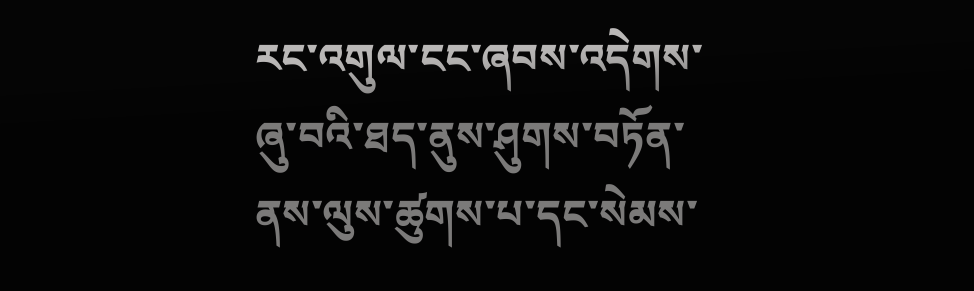རང་འགུལ་ངང་ཞབས་འདེགས་ཞུ་བའི་ཐད་ནུས་ཤུགས་བཏོན་ནས་ལུས་ཚུགས་པ་དང་སེམས་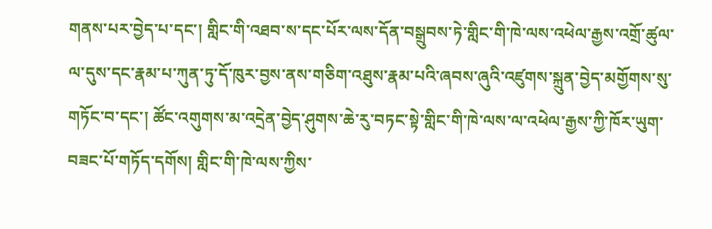གནས་པར་བྱེད་པ་དང་། གླིང་གི་འཐབ་ས་དང་པོར་ལས་དོན་བསྒྲུབས་ཏེ་གླིང་གི་ཁེ་ལས་འཕེལ་རྒྱས་འགྲོ་ཚུལ་ལ་དུས་དང་རྣམ་པ་ཀུན་ཏུ་དོ་ཁུར་བྱས་ནས་གཅིག་འཐུས་རྣམ་པའི་ཞབས་ཞུའི་འཛུགས་སྐྲུན་བྱེད་མགྱོགས་སུ་གཏོང་བ་དང་། ཚོང་འགུགས་མ་འདྲེན་བྱེད་ཤུགས་ཆེ་རུ་བཏང་སྟེ་གླིང་གི་ཁེ་ལས་ལ་འཕེལ་རྒྱས་ཀྱི་ཁོར་ཡུག་བཟང་པོ་གཏོད་དགོས། གླིང་གི་ཁེ་ལས་ཀྱིས་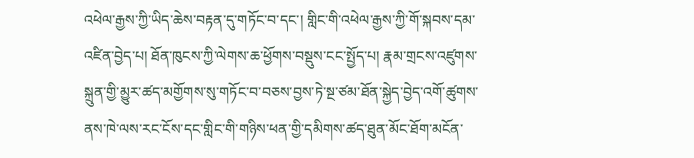འཕེལ་རྒྱས་ཀྱི་ཡིད་ཆེས་བརྟན་དུ་གཏོང་བ་དང་། གླིང་གི་འཕེལ་རྒྱས་ཀྱི་གོ་སྐབས་དམ་འཛིན་བྱེད་པ། ཐོན་ཁུངས་ཀྱི་ལེགས་ཆ་ཕྱོགས་བསྡུས་ངང་སྤྱོད་པ། རྣམ་གྲངས་འཛུགས་སྐྲུན་གྱི་མྱུར་ཚད་མགྱོགས་སུ་གཏོང་བ་བཅས་བྱས་ཏེ་སྔ་ཙམ་ཐོན་སྐྱེད་བྱེད་འགོ་ཚུགས་ནས་ཁེ་ལས་རང་ངོས་དང་གླིང་གི་གཉིས་ཕན་གྱི་དམིགས་ཚད་ཐུན་མོང་ཐོག་མངོན་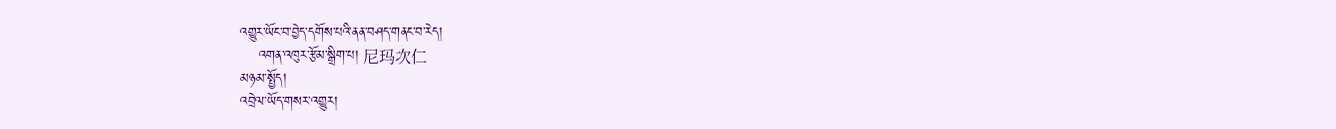འགྱུར་ཡོང་བ་བྱེད་དགོས་པའི་ནན་བཤད་གནང་བ་རེད།
    འགན་འཁུར་རྩོམ་སྒྲིག་པ། 尼玛次仁
མཉམ་སྤྱོད།
འབྲེལ་ཡོད་གསར་འགྱུར།